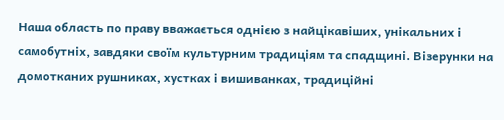Наша область по праву вважається однією з найцікавіших, унікальних і самобутніх, завдяки своїм культурним традиціям та спадщині. Візерунки на домотканих рушниках, хустках і вишиванках, традиційні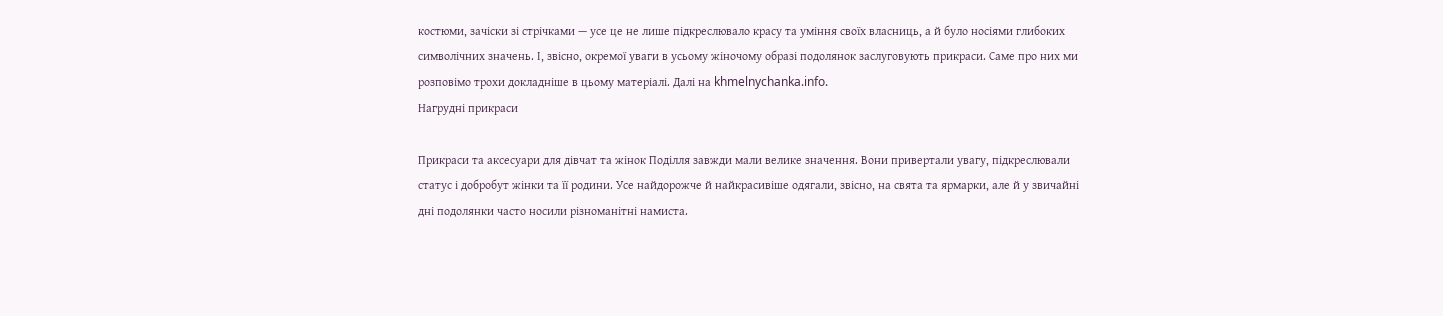костюми, зачіски зі стрічками — усе це не лише підкреслювало красу та уміння своїх власниць, а й було носіями глибоких символічних значень. І, звісно, окремої уваги в усьому жіночому образі подолянок заслуговують прикраси. Саме про них ми розповімо трохи докладніше в цьому матеріалі. Далі на khmelnychanka.info.
Нагрудні прикраси

Прикраси та аксесуари для дівчат та жінок Поділля завжди мали велике значення. Вони привертали увагу, підкреслювали статус і добробут жінки та її родини. Усе найдорожче й найкрасивіше одягали, звісно, на свята та ярмарки, але й у звичайні дні подолянки часто носили різноманітні намиста.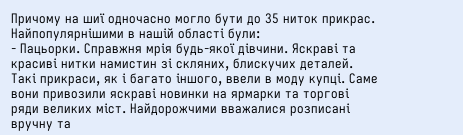Причому на шиї одночасно могло бути до 35 ниток прикрас. Найпопулярнішими в нашій області були:
- Пацьорки. Справжня мрія будь-якої дівчини. Яскраві та красиві нитки намистин зі скляних, блискучих деталей. Такі прикраси, як і багато іншого, ввели в моду купці. Саме вони привозили яскраві новинки на ярмарки та торгові ряди великих міст. Найдорожчими вважалися розписані вручну та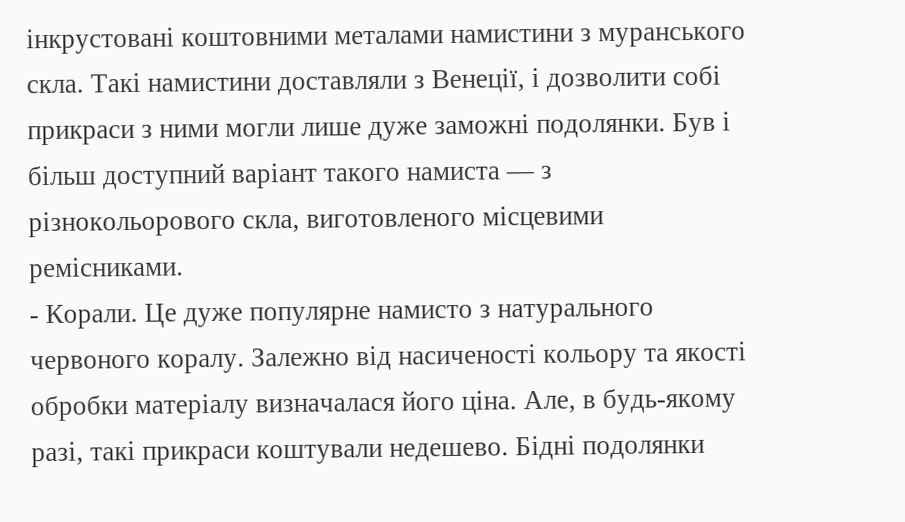інкрустовані коштовними металами намистини з муранського скла. Такі намистини доставляли з Венеції, і дозволити собі прикраси з ними могли лише дуже заможні подолянки. Був і більш доступний варіант такого намиста — з різнокольорового скла, виготовленого місцевими ремісниками.
- Корали. Це дуже популярне намисто з натурального червоного коралу. Залежно від насиченості кольору та якості обробки матеріалу визначалася його ціна. Але, в будь-якому разі, такі прикраси коштували недешево. Бідні подолянки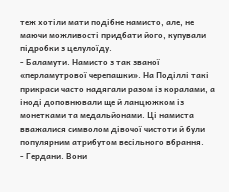теж хотіли мати подібне намисто, але, не маючи можливості придбати його, купували підробки з целулоїду.
- Баламути. Намисто з так званої «перламутрової черепашки». На Поділлі такі прикраси часто надягали разом із коралами, а іноді доповнювали ще й ланцюжком із монетками та медальйонами. Ці намиста вважалися символом дівочої чистоти й були популярним атрибутом весільного вбрання.
- Гердани. Вони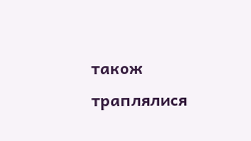також траплялися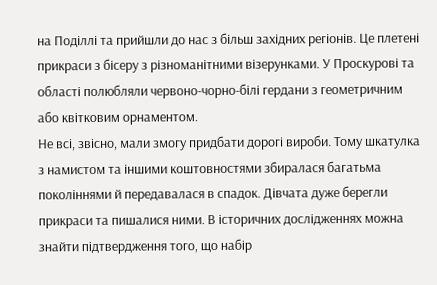на Поділлі та прийшли до нас з більш західних регіонів. Це плетені прикраси з бісеру з різноманітними візерунками. У Проскурові та області полюбляли червоно-чорно-білі гердани з геометричним або квітковим орнаментом.
Не всі, звісно, мали змогу придбати дорогі вироби. Тому шкатулка з намистом та іншими коштовностями збиралася багатьма поколіннями й передавалася в спадок. Дівчата дуже берегли прикраси та пишалися ними. В історичних дослідженнях можна знайти підтвердження того, що набір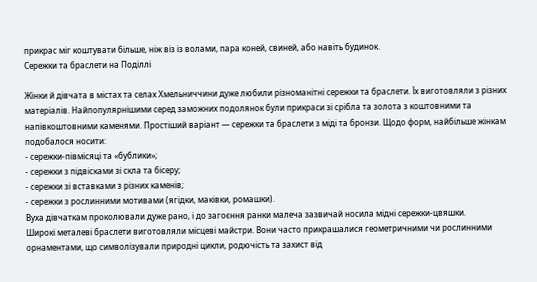прикрас міг коштувати більше, ніж віз із волами, пара коней, свиней, або навіть будинок.
Сережки та браслети на Поділлі

Жінки й дівчата в містах та селах Хмельниччини дуже любили різноманітні сережки та браслети. Їх виготовляли з різних матеріалів. Найпопулярнішими серед заможних подолянок були прикраси зі срібла та золота з коштовними та напівкоштовними каменями. Простіший варіант — сережки та браслети з міді та бронзи. Щодо форм, найбільше жінкам подобалося носити:
- сережки-півмісяці та «бублики»;
- сережки з підвісками зі скла та бісеру;
- сережки зі вставками з різних каменів;
- сережки з рослинними мотивами (ягідки, маківки, ромашки).
Вуха дівчаткам проколювали дуже рано, і до загоєння ранки малеча зазвичай носила мідні сережки-цвяшки.
Широкі металеві браслети виготовляли місцеві майстри. Вони часто прикрашалися геометричними чи рослинними орнаментами, що символізували природні цикли, родючість та захист від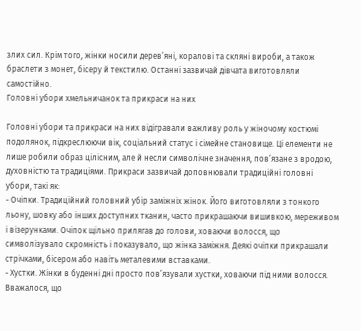злих сил. Крім того, жінки носили дерев’яні, коралові та скляні вироби, а також браслети з монет, бісеру й текстилю. Останні зазвичай дівчата виготовляли самостійно.
Головні убори хмельничанок та прикраси на них

Головні убори та прикраси на них відігравали важливу роль у жіночому костюмі подолянок, підкреслюючи вік, соціальний статус і сімейне становище. Ці елементи не лише робили образ цілісним, але й несли символічне значення, пов’язане з вродою, духовністю та традиціями. Прикраси зазвичай доповнювали традиційні головні убори, такі як:
- Очіпки. Традиційний головний убір заміжніх жінок. Його виготовляли з тонкого льону, шовку або інших доступних тканин, часто прикрашаючи вишивкою, мереживом і візерунками. Очіпок щільно прилягав до голови, ховаючи волосся, що символізувало скромність і показувало, що жінка заміжня. Деякі очіпки прикрашали стрічками, бісером або навіть металевими вставками.
- Хустки. Жінки в буденні дні просто пов’язували хустки, ховаючи під ними волосся. Вважалося, що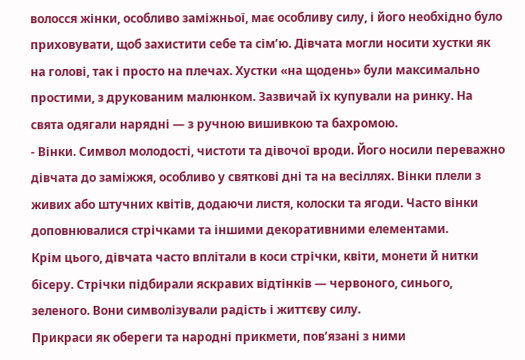волосся жінки, особливо заміжньої, має особливу силу, і його необхідно було приховувати, щоб захистити себе та сім’ю. Дівчата могли носити хустки як на голові, так і просто на плечах. Хустки «на щодень» були максимально простими, з друкованим малюнком. Зазвичай їх купували на ринку. На свята одягали нарядні — з ручною вишивкою та бахромою.
- Вінки. Символ молодості, чистоти та дівочої вроди. Його носили переважно дівчата до заміжжя, особливо у святкові дні та на весіллях. Вінки плели з живих або штучних квітів, додаючи листя, колоски та ягоди. Часто вінки доповнювалися стрічками та іншими декоративними елементами.
Крім цього, дівчата часто вплітали в коси стрічки, квіти, монети й нитки бісеру. Стрічки підбирали яскравих відтінків — червоного, синього, зеленого. Вони символізували радість і життєву силу.
Прикраси як обереги та народні прикмети, пов’язані з ними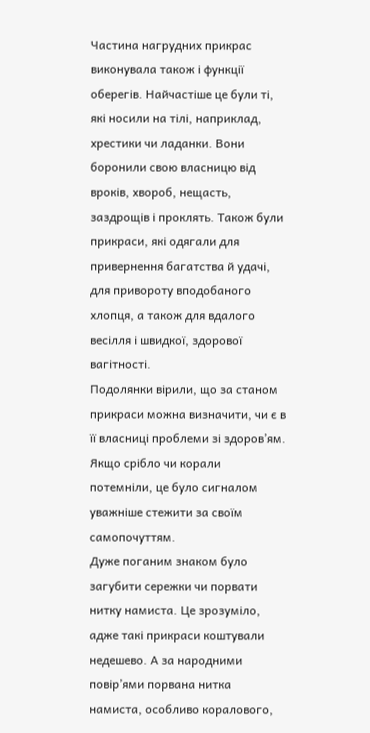Частина нагрудних прикрас виконувала також і функції оберегів. Найчастіше це були ті, які носили на тілі, наприклад, хрестики чи ладанки. Вони боронили свою власницю від вроків, хвороб, нещасть, заздрощів і проклять. Також були прикраси, які одягали для привернення багатства й удачі, для привороту вподобаного хлопця, а також для вдалого весілля і швидкої, здорової вагітності.
Подолянки вірили, що за станом прикраси можна визначити, чи є в її власниці проблеми зі здоров’ям. Якщо срібло чи корали потемніли, це було сигналом уважніше стежити за своїм самопочуттям.
Дуже поганим знаком було загубити сережки чи порвати нитку намиста. Це зрозуміло, адже такі прикраси коштували недешево. А за народними повір’ями порвана нитка намиста, особливо коралового,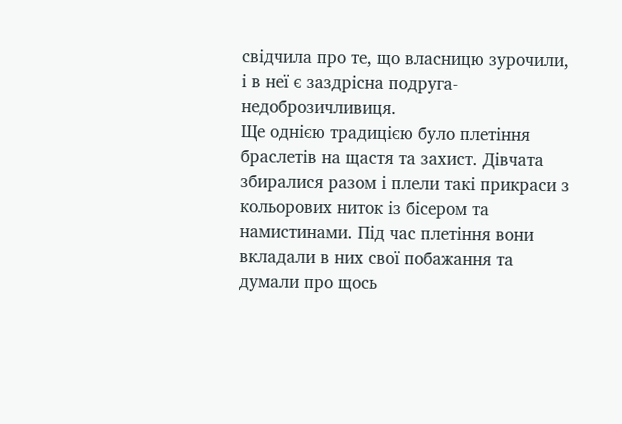свідчила про те, що власницю зурочили, і в неї є заздрісна подруга-недоброзичливиця.
Ще однією традицією було плетіння браслетів на щастя та захист. Дівчата збиралися разом і плели такі прикраси з кольорових ниток із бісером та намистинами. Під час плетіння вони вкладали в них свої побажання та думали про щось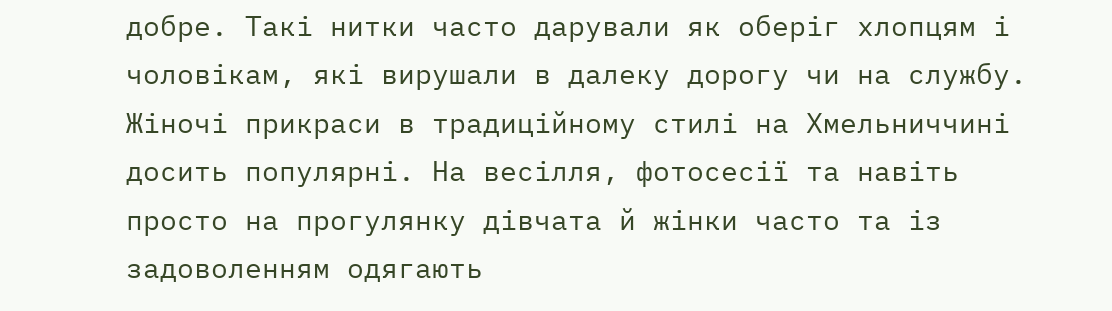добре. Такі нитки часто дарували як оберіг хлопцям і чоловікам, які вирушали в далеку дорогу чи на службу.
Жіночі прикраси в традиційному стилі на Хмельниччині досить популярні. На весілля, фотосесії та навіть просто на прогулянку дівчата й жінки часто та із задоволенням одягають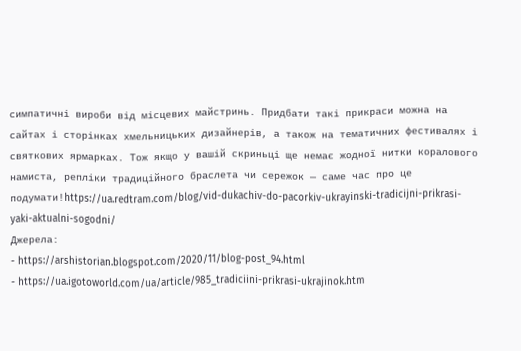симпатичні вироби від місцевих майстринь. Придбати такі прикраси можна на сайтах і сторінках хмельницьких дизайнерів, а також на тематичних фестивалях і святкових ярмарках. Тож якщо у вашій скриньці ще немає жодної нитки коралового намиста, репліки традиційного браслета чи сережок — саме час про це подумати!https://ua.redtram.com/blog/vid-dukachiv-do-pacorkiv-ukrayinski-tradicijni-prikrasi-yaki-aktualni-sogodni/
Джерела:
- https://arshistorian.blogspot.com/2020/11/blog-post_94.html
- https://ua.igotoworld.com/ua/article/985_tradiciini-prikrasi-ukrajinok.htm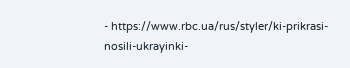- https://www.rbc.ua/rus/styler/ki-prikrasi-nosili-ukrayinki-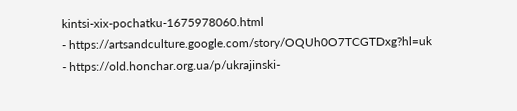kintsi-xix-pochatku-1675978060.html
- https://artsandculture.google.com/story/OQUh0O7TCGTDxg?hl=uk
- https://old.honchar.org.ua/p/ukrajinski-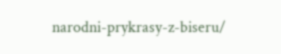narodni-prykrasy-z-biseru/